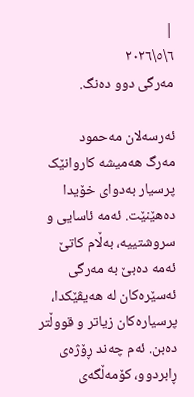|
٦\٥\٢٠٢٦
مەرگی دوو دەنگ.

ئەرسەلان مەحمود
مەرگ هەمیشە کاروانێک پرسیار بەدوای خۆیدا دەهێنێت. ئەمە ئاسایی و
سروشتییە، بەڵام کاتێ ئەمە دەبێ بە مەرگی ئەسێرەکان لە هەیڤێکدا،
پرسیارەکان زیاتر و قووڵتر دەبن. ئەم چەند ڕۆژەی ڕابردوو، کۆمەڵگەی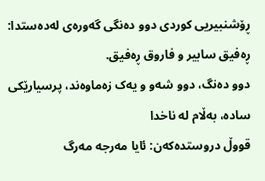ڕۆشنبیریی کوردی دوو دەنگی گەورەی لەدەستدا: ڕەفیق سابیر و فاروق ڕەفیق.
دوو دەنگ، دوو شەو و یەک زەماوەند، پرسیارێکی سادە، بەڵام لە ناخدا
قووڵ دروستدەکەن: ئایا مەرجە مەرگ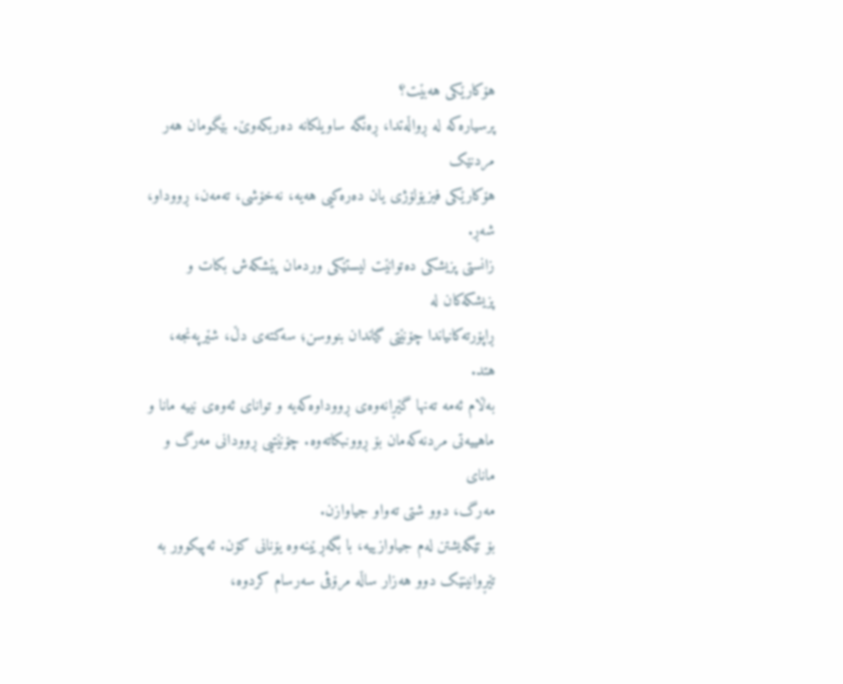هۆکارێکی هەبێت؟
پرسیارەکە لە ڕواڵەتدا، ڕەنگە ساویلکانە دەربکەوێ. بێگومان هەر مردنێک
هۆکارێکی فیزیۆلۆژی یان دەرەکیی هەیە، نەخۆشی، تەمەن، ڕووداو، شەڕ.
زانستی پزیشکی دەتوانێت لیستێکی وردمان پێشکەش بکات و پزیشکەکان لە
ڕاپۆرتەکانیاندا چۆنێتی گیاندان بنووسن؛ سەکتەی دڵ، شێرپەنجە، هتد.
بەڵام ئەمە تەنها گێڕانەوەی ڕووداوەکەیە و توانای ئەوەی نییە مانا و
ماهییەتی مردنەکەمان بۆ ڕوونبکاتەوە. چۆنێتیی ڕوودانی مەرگ و مانای
مەرگ، دوو شتی تەواو جیاوازن.
بۆ تێگەیشتن لەم جیاوازییە، با بگەڕێینەوە یۆنانی کۆن. ئەپیکوور بە
تێڕوانینێک دوو هەزار ساڵە مرۆڤی سەرسام کردوە،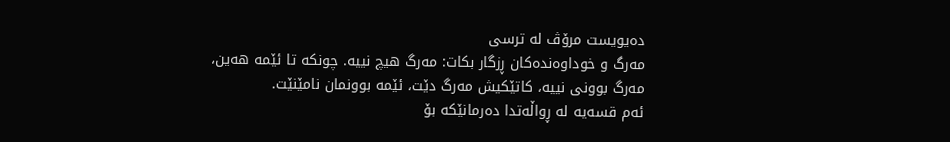دەیویست مرۆڤ لە ترسی
مەرگ و خوداوەندەکان ڕزگار بکات: مەرگ هیچ نییە. چونکە تا ئێمە هەین،
مەرگ بوونی نییە، کاتێکیش مەرگ دێت، ئێمە بوونمان نامێنێت.
ئەم قسەیە لە ڕواڵەتدا دەرمانێکە بۆ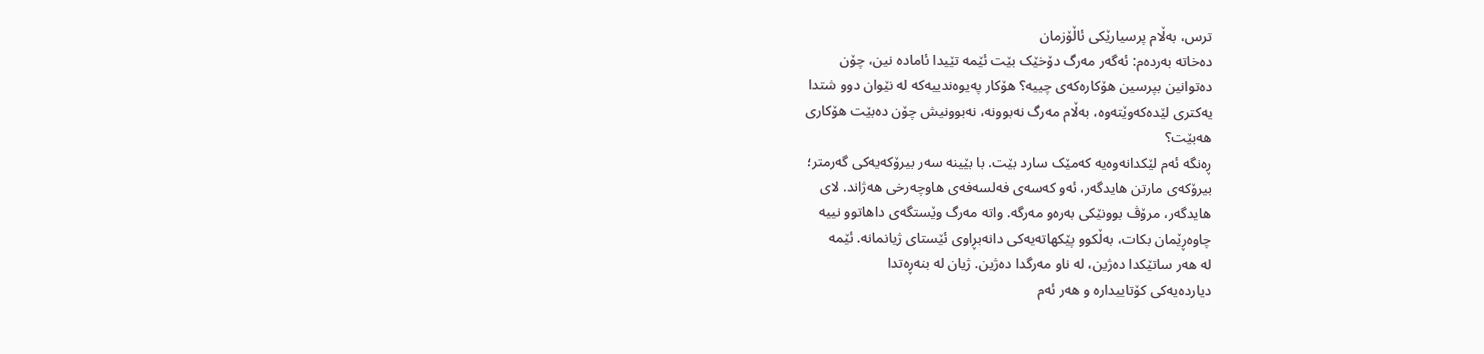ترس، بەڵام پرسیارێکی ئاڵۆزمان
دەخاتە بەردەم: ئەگەر مەرگ دۆخێک بێت ئێمە تێیدا ئامادە نین، چۆن
دەتوانین بپرسین هۆکارەکەی چییە؟ هۆکار پەیوەندییەکە لە نێوان دوو شتدا
یەکتری لێدەکەوێتەوە، بەڵام مەرگ نەبوونە، نەبوونیش چۆن دەبێت هۆکاری
هەبێت؟
ڕەنگە ئەم لێکدانەوەیە کەمێک سارد بێت. با بێینە سەر بیرۆکەیەکی گەرمتر؛
بیرۆکەی مارتن هایدگەر، ئەو کەسەی فەلسەفەی هاوچەرخی هەژاند. لای
هایدگەر، مرۆڤ بوونێکی بەرەو مەرگە. واتە مەرگ وێستگەی داهاتوو نییە
چاوەڕێمان بکات، بەڵکوو پێکهاتەیەکی دانەبڕاوی ئێستای ژیانمانە. ئێمە
لە هەر ساتێکدا دەژین، لە ناو مەرگدا دەژین. ژیان لە بنەڕەتدا
دیاردەیەکی کۆتاییدارە و هەر ئەم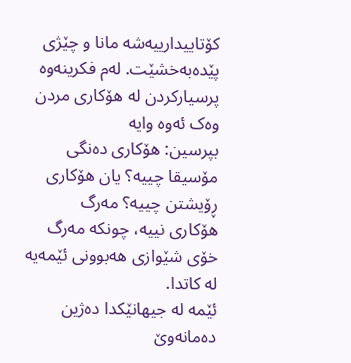کۆتاییدارییەشە مانا و چێژی
پێدەبەخشێت. لەم فکرینەوە پرسیارکردن لە هۆکاری مردن وەک ئەوە وایە
بپرسین: هۆکاری دەنگی مۆسیقا چییە؟ یان هۆکاری ڕۆیشتن چییە؟ مەرگ
هۆکاری نییە، چونکە مەرگ خۆی شێوازی هەبوونی ئێمەیە لە کاتدا.
ئێمە لە جیهانێکدا دەژین دەمانەوێ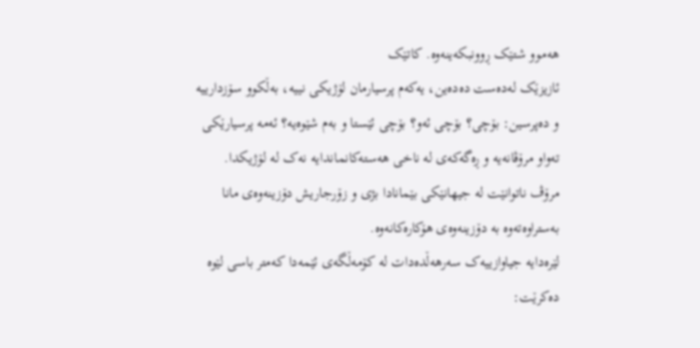هەموو شتێک ڕوونبکەینەوە. کاتێک
ئازیزێک لەدەست دەدەین، یەکەم پرسیارمان لۆژیکی نییە، بەڵکوو سۆزدارییە
و دەپرسین: بۆچی؟ بۆچی ئەو؟ بۆچی ئێستا و بەم شێوەیە؟ ئەمە پرسیارێکی
تەواو مرۆڤانەیە و ڕەگەکەی لە ناخی هەستەکانماندایە نەک لە لۆژیکدا.
مرۆڤ ناتوانێت لە جیهانێکی بێمانادا بژی و زۆرجاریش دۆزینەوەی مانا
بەستراوەتەوە بە دۆزینەوەی هۆکارەکانەوە.
لێرەدایە جیاوازییەک سەرهەڵدەدات لە کۆمەڵگەی ئێمەدا کەمتر باسی لێوە
دەکرێت: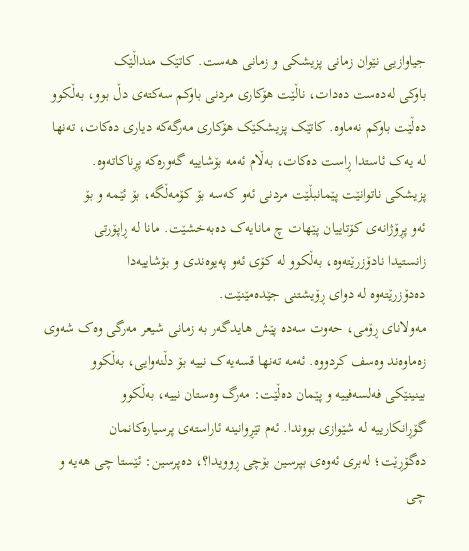جیاوازیی نێوان زمانی پزیشکی و زمانی هەست. کاتێک منداڵێک
باوکی لەدەست دەدات، ناڵێت هۆکاری مردنی باوکم سەکتەی دڵ بوو، بەڵکوو
دەڵێت باوکم نەماوە. کاتێک پزیشکێک هۆکاری مەرگەکە دیاری دەکات، تەنها
لە یەک ئاستدا ڕاست دەکات، بەڵام ئەمە بۆشاییە گەورەکە پڕناکاتەوە.
پزیشکی ناتوانێت پێمانبڵێت مردنی ئەو کەسە بۆ کۆمەڵگە، بۆ ئێمە و بۆ
ئەو پڕۆژانەی کۆتاییان پێهات چ مانایەک دەبەخشێت. مانا لە ڕاپۆرتی
زانستیدا نادۆزرێتەوە، بەڵکوو لە کۆی ئەو پەیوەندی و بۆشاییەدا
دەدۆزرێتەوە لە دوای ڕۆیشتنی جێدەمێنێت.
مەولانای ڕۆمی، حەوت سەدە پێش هایدگەر بە زمانی شیعر مەرگی وەک شەوی
زەماوەند وەسف کردووە. ئەمە تەنها قسەیەک نییە بۆ دڵنەوایی، بەڵکوو
بینینێکی فەلسەفییە و پێمان دەڵێت: مەرگ وەستان نییە، بەڵکوو
گۆڕانکارییە لە شێوازی بووندا. ئەم تێڕوانینە ئاراستەی پرسیارەکانمان
دەگۆڕێت؛ لەبری ئەوەی بپرسین بۆچی ڕوویدا؟، دەپرسین: ئێستا چی هەیە و
چی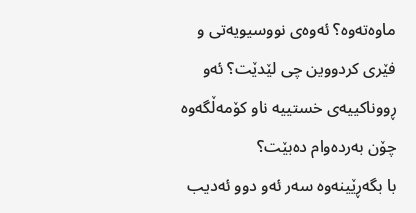ماوەتەوە؟ ئەوەی نووسیویەتی و فێری کردووین چی لێدێت؟ ئەو
ڕووناکییەی خستییە ناو کۆمەڵگەوە چۆن بەردەوام دەبێت؟
با بگەڕێینەوە سەر ئەو دوو ئەدیب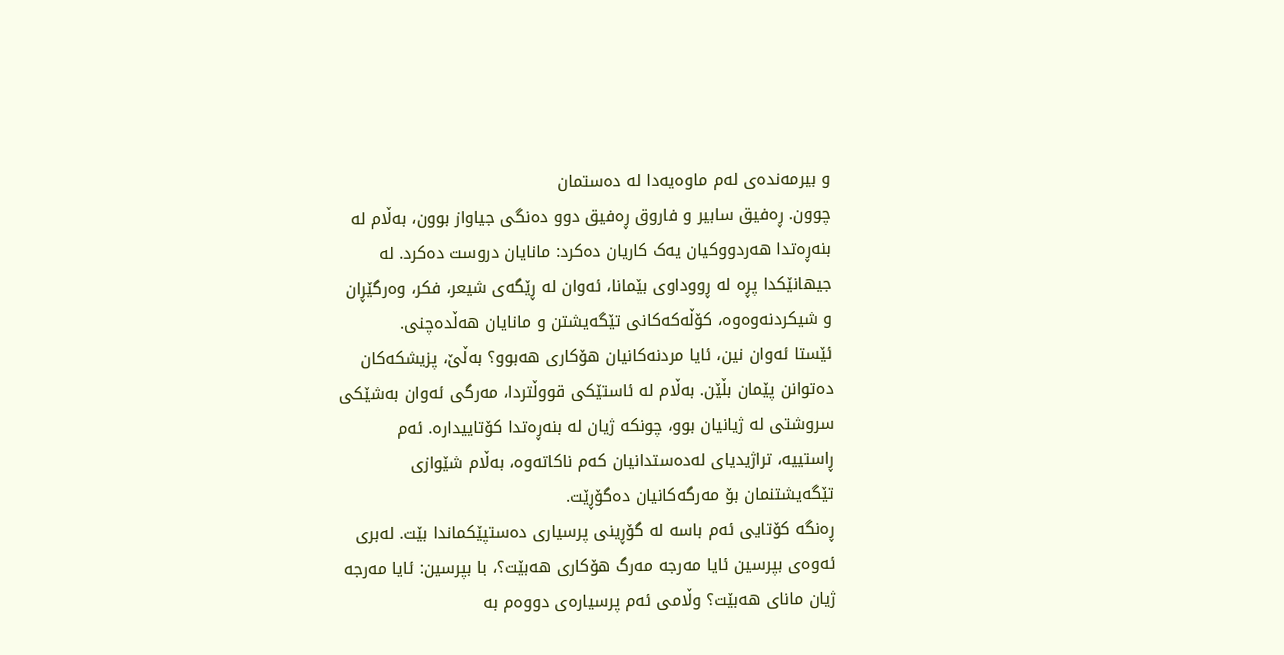و بیرمەندەی لەم ماوەیەدا لە دەستمان
چوون. ڕەفیق سابیر و فاروق ڕەفیق دوو دەنگی جیاواز بوون، بەڵام لە
بنەڕەتدا هەردووکیان یەک کاریان دەکرد: مانایان دروست دەکرد. لە
جیهانێکدا پڕە لە ڕووداوی بێمانا، ئەوان لە ڕێگەی شیعر، فکر، وەرگێڕان
و شیکردنەوەوە، کۆڵەکەکانی تێگەیشتن و مانایان هەڵدەچنی.
ئێستا ئەوان نین، ئایا مردنەکانیان هۆکاری هەبوو؟ بەڵێ، پزیشکەکان
دەتوانن پێمان بڵێن. بەڵام لە ئاستێکی قووڵتردا، مەرگی ئەوان بەشێکی
سروشتی لە ژیانیان بوو، چونکە ژیان لە بنەڕەتدا کۆتاییدارە. ئەم
ڕاستییە، تراژیدیای لەدەستدانیان کەم ناکاتەوە، بەڵام شێوازی
تێگەیشتنمان بۆ مەرگەکانیان دەگۆڕێت.
ڕەنگە کۆتایی ئەم باسە لە گۆڕینی پرسیاری دەستپێکماندا بێت. لەبری
ئەوەی بپرسین ئایا مەرجە مەرگ هۆکاری هەبێت؟، با بپرسین: ئایا مەرجە
ژیان مانای هەبێت؟ وڵامی ئەم پرسیارەی دووەم بە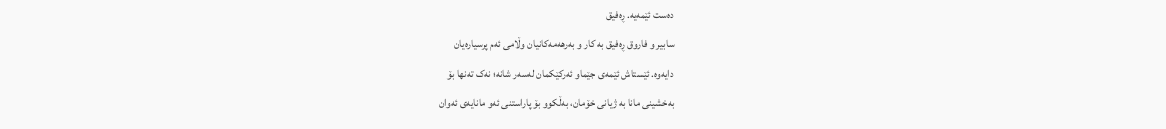دەست ئێمەیە. ڕەفیق
سابیر و فاروق ڕەفیق بە کار و بەرهەمەکانیان وڵامی ئەم پرسیارەیان
دایەوە. ئێستاش ئێمەی جێماو ئەرکێکمان لەسەر شانە؛ نەک تەنها بۆ
بەخشینی مانا بە ژیانی خۆمان، بەڵکوو بۆ پاراستنی ئەو مانایەی ئەوان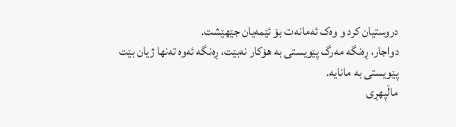دروستیان کرد و وەک ئەمانەت بۆ ئێمەیان جێهێشت.
دواجار، ڕەنگە مەرگ پێویستی بە هۆکار نەبێت، ڕەنگە ئەوە تەنها ژیان بێت
پێویستی بە مانایە.
ماڵپهڕی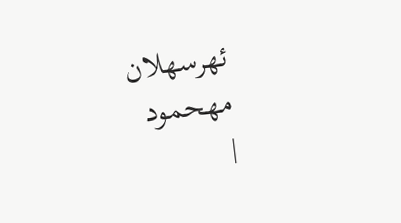ئهرسهلان مهحمود
|